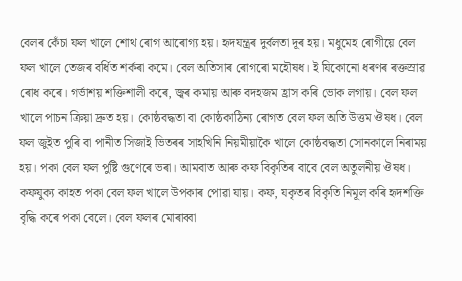বেলৰ কেঁচা ফল খালে শোথ ৰোগ আৰোগ্য হয়। হৃদযন্ত্ৰৰ দুৰ্বলতা দূৰ হয়। মধুমেহ ৰোগীয়ে বেল ফল খালে তেজৰ বৰ্ধিত শৰ্কৰা কমে। বেল অতিসাৰ ৰোগৰো মহৌষধ। ই যিকোনো ধৰণৰ ৰক্তস্ৰাৱ ৰোধ কৰে। গৰ্ভাশয় শক্তিশালী কৰে, জ্বৰ কমায় আৰু বদহজম হ্ৰাস কৰি ভোক লগায়। বেল ফল খালে পাচন ক্ৰিয়া দ্ৰুত হয়। কোষ্ঠবদ্ধতা বা কোষ্ঠকাঠিন্য ৰোগত বেল ফল অতি উত্তম ঔষধ। বেল ফল জুইত পুৰি বা পানীত সিজাই ভিতৰৰ সাহখিনি নিয়মীয়াকৈ খালে কোষ্ঠবদ্ধতা সোনকালে নিৰাময় হয়। পকা বেল ফল পুষ্টি গুণেৰে ভৰা। আমবাত আৰু কফ বিকৃতিৰ বাবে বেল অতুলনীয় ঔষধ। কফযুক্য কাহত পকা বেল ফল খালে উপকাৰ পোৱা যায়। কফ, যকৃতৰ বিকৃতি নিমূল কৰি হৃদশক্তি বৃদ্ধি কৰে পকা বেলে। বেল ফলৰ মোৰাব্বা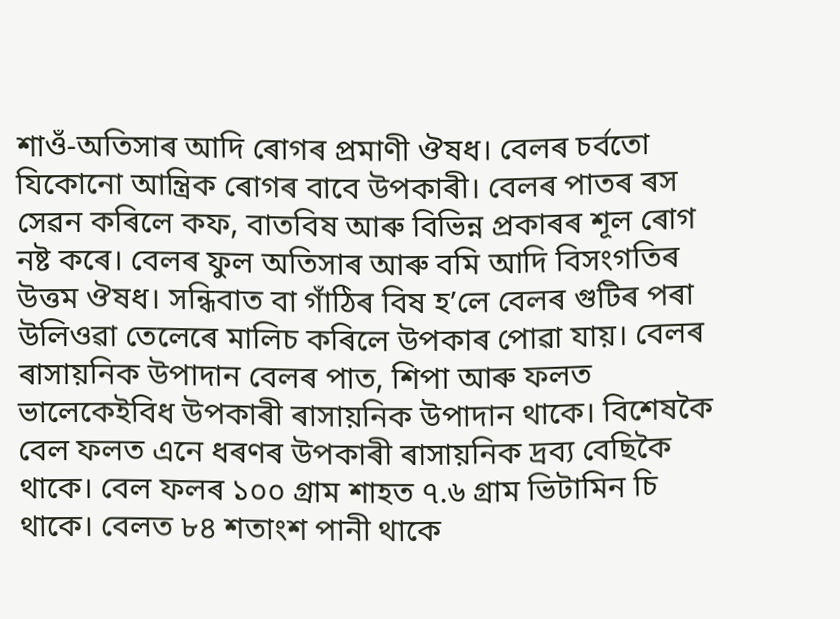শাওঁ-অতিসাৰ আদি ৰোগৰ প্ৰমাণী ঔষধ। বেলৰ চৰ্বতো যিকোনো আন্ত্ৰিক ৰোগৰ বাবে উপকাৰী। বেলৰ পাতৰ ৰস সেৱন কৰিলে কফ, বাতবিষ আৰু বিভিন্ন প্ৰকাৰৰ শূল ৰোগ নষ্ট কৰে। বেলৰ ফুল অতিসাৰ আৰু বমি আদি বিসংগতিৰ উত্তম ঔষধ। সন্ধিবাত বা গাঁঠিৰ বিষ হ’লে বেলৰ গুটিৰ পৰা উলিওৱা তেলেৰে মালিচ কৰিলে উপকাৰ পোৱা যায়। বেলৰ ৰাসায়নিক উপাদান বেলৰ পাত, শিপা আৰু ফলত ভালেকেইবিধ উপকাৰী ৰাসায়নিক উপাদান থাকে। বিশেষকৈ বেল ফলত এনে ধৰণৰ উপকাৰী ৰাসায়নিক দ্ৰব্য বেছিকৈ থাকে। বেল ফলৰ ১০০ গ্ৰাম শাহত ৭.৬ গ্ৰাম ভিটামিন চি থাকে। বেলত ৮৪ শতাংশ পানী থাকে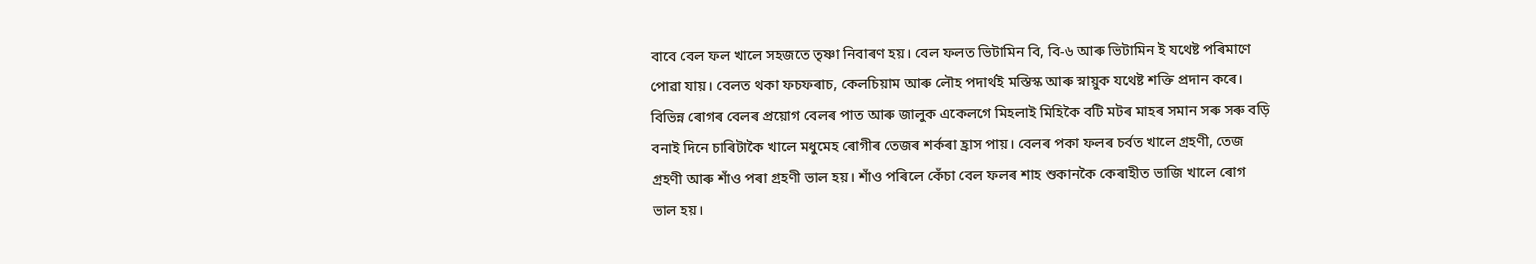বাবে বেল ফল খালে সহজতে তৃষ্ণা নিবাৰণ হয়। বেল ফলত ভিটামিন বি, বি-৬ আৰু ভিটামিন ই যথেষ্ট পৰিমাণে পোৱা যায়। বেলত থকা ফচফৰাচ, কেলচিয়াম আৰু লৌহ পদাৰ্থই মস্তিস্ক আৰু স্নায়ুক যথেষ্ট শক্তি প্ৰদান কৰে। বিভিন্ন ৰোগৰ বেলৰ প্ৰয়োগ বেলৰ পাত আৰু জালুক একেলগে মিহলাই মিহিকৈ বটি মটৰ মাহৰ সমান সৰু সৰু বড়ি বনাই দিনে চাৰিটাকৈ খালে মধুমেহ ৰোগীৰ তেজৰ শৰ্কৰা হ্ৰাস পায়। বেলৰ পকা ফলৰ চৰ্বত খালে গ্ৰহণী, তেজ গ্ৰহণী আৰু শাঁও পৰা গ্ৰহণী ভাল হয়। শাঁও পৰিলে কেঁচা বেল ফলৰ শাহ শুকানকৈ কেৰাহীত ভাজি খালে ৰোগ ভাল হয়।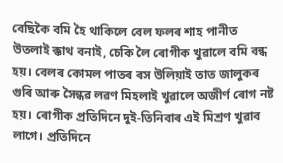বেছিকৈ বমি হৈ থাকিলে বেল ফলৰ শাহ পানীত উতলাই ক্কাথ বনাই, চেকি লৈ ৰোগীক খুৱালে বমি বন্ধ হয়। বেলৰ কোমল পাতৰ ৰস উলিয়াই তাত জালুকৰ গুৰি আৰু সৈন্ধৱ লৱণ মিহলাই খুৱালে অজীৰ্ণ ৰোগ নষ্ট হয়। ৰোগীক প্ৰতিদিনে দুই-তিনিবাৰ এই মিশ্ৰণ খুৱাব লাগে। প্ৰতিদিনে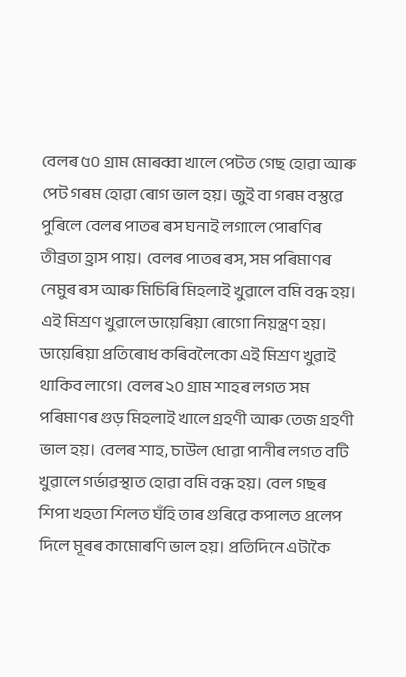বেলৰ ৫০ গ্ৰাম মোৰব্বা খালে পেটত গেছ হোৱা আৰু পেট গৰম হোৱা ৰোগ ভাল হয়। জুই বা গৰম বস্তুৱে পুৰিলে বেলৰ পাতৰ ৰস ঘনাই লগালে পোৰণিৰ তীব্ৰতা হ্ৰাস পায়। বেলৰ পাতৰ ৰস, সম পৰিমাণৰ নেমুৰ ৰস আৰু মিচিৰি মিহলাই খুৱালে বমি বন্ধ হয়। এই মিশ্ৰণ খুৱালে ডায়েৰিয়া ৰোগো নিয়ন্ত্ৰণ হয়। ডায়েৰিয়া প্ৰতিৰোধ কৰিবলৈকো এই মিশ্ৰণ খুৱাই থাকিব লাগে। বেলৰ ২০ গ্ৰাম শাহৰ লগত সম পৰিমাণৰ গুড় মিহলাই খালে গ্ৰহণী আৰু তেজ গ্ৰহণী ভাল হয়। বেলৰ শাহ, চাউল ধোৱা পানীৰ লগত বটি খুৱালে গৰ্ভাৱস্থাত হোৱা বমি বন্ধ হয়। বেল গছৰ শিপা খহতা শিলত ঘঁহি তাৰ গুৰিৱে কপালত প্ৰলেপ দিলে মূৰৰ কামোৰণি ভাল হয়। প্ৰতিদিনে এটাকৈ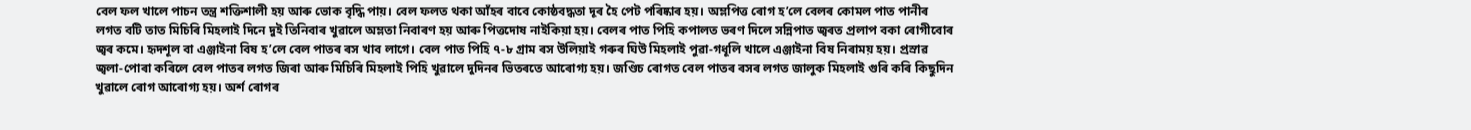বেল ফল খালে পাচন তন্ত্ৰ শক্তিশালী হয় আৰু ভোক বৃদ্ধি পায়। বেল ফলত থকা আঁহৰ বাবে কোষ্ঠবদ্ধতা দূৰ হৈ পেট পৰিষ্কাৰ হয়। অম্লপিত্ত ৰোগ হ’লে বেলৰ কোমল পাত পানীৰ লগত বটি তাত মিচিৰি মিহলাই দিনে দুই তিনিবাৰ খুৱালে অম্লতা নিবাৰণ হয় আৰু পিত্তদোষ নাইকিয়া হয়। বেলৰ পাত পিহি কপালত ভৰণ দিলে সন্নিপাত জ্বৰত প্ৰলাপ বকা ৰোগীবোৰ জ্বৰ কমে। হৃদশূল বা এঞ্জাইনা বিষ হ’লে বেল পাতৰ ৰস খাব লাগে। বেল পাত পিহি ৭-৮ গ্ৰাম ৰস উলিয়াই গৰুৰ ঘিউ মিহলাই পুৱা-গধূলি খালে এঞ্জাইনা বিষ নিৰাময় হয়। প্ৰস্ৰাৱ জ্বলা-পোৰা কৰিলে বেল পাতৰ লগত জিৰা আৰু মিচিৰি মিহলাই পিহি খুৱালে দুদিনৰ ভিতৰতে আৰোগ্য হয়। জণ্ডিচ ৰোগত বেল পাতৰ ৰসৰ লগত জালুক মিহলাই গুৰি কৰি কিছুদিন খুৱালে ৰোগ আৰোগ্য হয়। অৰ্শ ৰোগৰ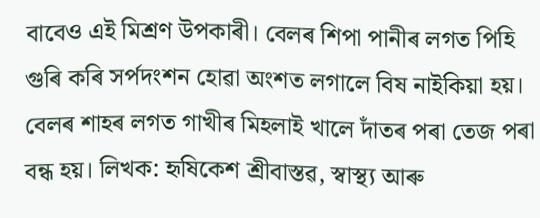বাবেও এই মিশ্ৰণ উপকাৰী। বেলৰ শিপা পানীৰ লগত পিহি গুৰি কৰি সৰ্পদংশন হোৱা অংশত লগালে বিষ নাইকিয়া হয়। বেলৰ শাহৰ লগত গাখীৰ মিহলাই খালে দাঁতৰ পৰা তেজ পৰা বন্ধ হয়। লিখক: হৃষিকেশ শ্ৰীবাস্তৱ, স্বাস্থ্য আৰু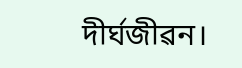দীৰ্ঘজীৱন।